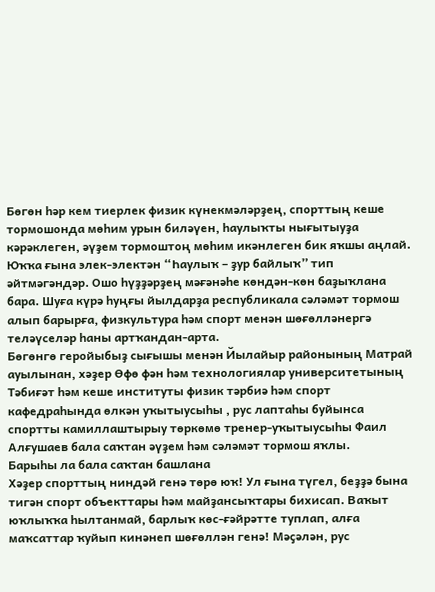Бөгөн һәр кем тиерлек физик күнекмәләрҙең, спорттың кеше тормошонда мөһим урын биләүен, һаулыҡты нығытыуҙа кәрәклеген, әүҙем тормоштоң мөһим икәнлеген бик яҡшы аңлай. Юҡҡа ғына элек-электән “Һаулыҡ – ҙур байлыҡ” тип әйтмәгәндәр. Ошо һүҙҙәрҙең мәғәнәһе көндән-көн баҙыҡлана бара. Шуға күрә һуңғы йылдарҙа республикала сәләмәт тормош алып барырға, физкультура һәм спорт менән шөғөлләнергә теләүселәр һаны артҡандан-арта.
Бөгөнгө геройыбыҙ сығышы менән Йылайыр районының Матрай ауылынан, хәҙер Өфө фән һәм технологиялар университетының Тәбиғәт һәм кеше институты физик тәрбиә һәм спорт кафедраһында өлкән уҡытыусыһы , рус лаптаһы буйынса спортты камиллаштырыу төркөмө тренер-уҡытыусыһы Фаил Алғушаев бала саҡтан әүҙем һәм сәләмәт тормош яҡлы.
Барыһы ла бала саҡтан башлана
Хәҙер спорттың ниндәй генә төрө юҡ! Ул ғына түгел, беҙҙә бына тигән спорт объекттары һәм майҙансыҡтары бихисап. Ваҡыт юҡлыҡҡа һылтанмай, барлыҡ көс-ғәйрәтте туплап, алға маҡсаттар ҡуйып кинәнеп шөғөллән генә! Мәҫәлән, рус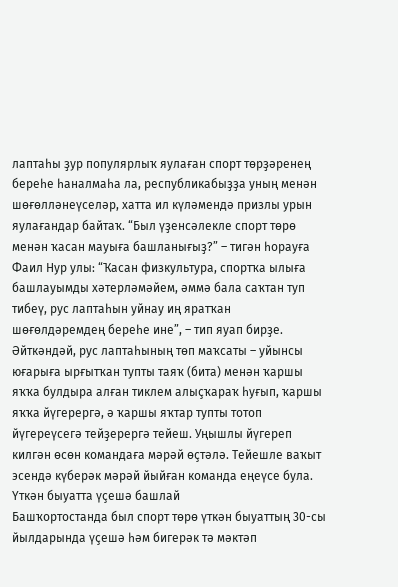лаптаһы ҙур популярлыҡ яулаған спорт төрҙәренең береһе һаналмаһа ла, республикабыҙҙа уның менән шөғөлләнеүселәр, хатта ил күләмендә призлы урын яулағандар байтаҡ. “Был үҙенсәлекле спорт төрө менән ҡасан мауыға башланығыҙ?” – тигән һорауға Фаил Нур улы: “Ҡасан физкультура, спортҡа ылыға башлауымды хәтерләмәйем, әммә бала саҡтан туп тибеү, рус лаптаһын уйнау иң яратҡан шөғөлдәремдең береһе ине”, – тип яуап бирҙе.
Әйткәндәй, рус лаптаһының төп маҡсаты – уйынсы юғарыға ырғытҡан тупты таяҡ (бита) менән ҡаршы яҡҡа булдыра алған тиклем алыҫҡараҡ һуғып, ҡаршы яҡҡа йүгерергә, ә ҡаршы яҡтар тупты тотоп йүгереүсегә тейҙерергә тейеш. Уңышлы йүгереп килгән өсөн командаға мәрәй өҫтәлә. Тейешле ваҡыт эсендә күберәк мәрәй йыйған команда еңеүсе була.
Үткән быуатта үҫешә башлай
Башҡортостанда был спорт төрө үткән быуаттың 30-сы йылдарында үҫешә һәм бигерәк тә мәктәп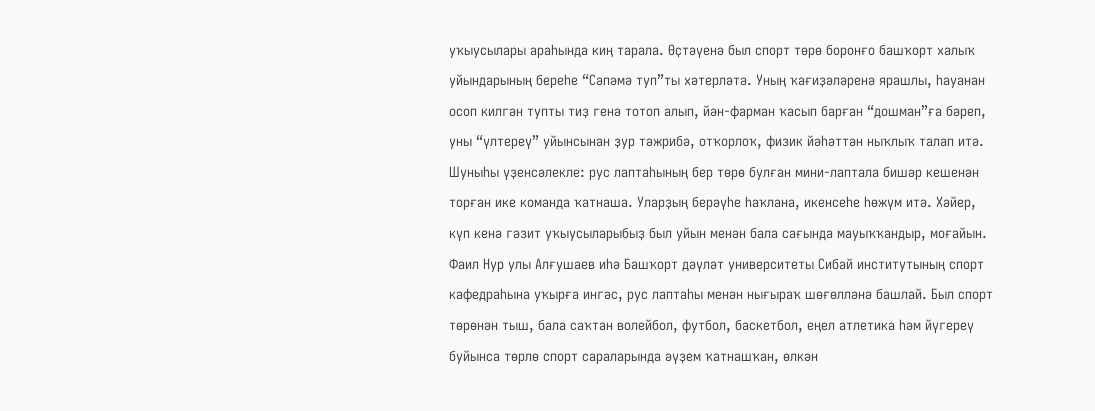уҡыусылары араһында киң тарала. Өҫтәүенә был спорт төрө боронғо башҡорт халыҡ уйындарының береһе “Сәпәмә туп”ты хәтерләтә. Уның ҡағиҙәләренә ярашлы, һауанан осоп килгән тупты тиҙ генә тотоп алып, йән-фарман ҡасып барған “дошман”ға бәреп, уны “үлтереү” уйынсынан ҙур тәжрибә, отҡорлоҡ, физик йәһәттән ныҡлыҡ талап итә.
Шуныһы үҙенсәлекле: рус лаптаһының бер төрө булған мини-лаптала бишәр кешенән торған ике команда ҡатнаша. Уларҙың берәүһе һаҡлана, икенсеһе һөжүм итә. Хәйер, күп кенә гәзит уҡыусыларыбыҙ был уйын менән бала сағында мауыҡҡандыр, моғайын.
Фаил Нур улы Алғушаев иһә Башҡорт дәүләт университеты Сибай институтының спорт кафедраһына уҡырға ингәс, рус лаптаһы менән нығыраҡ шөғөлләнә башлай. Был спорт төрөнән тыш, бала саҡтан волейбол, футбол, баскетбол, еңел атлетика һәм йүгереү буйынса төрлө спорт сараларында әүҙем ҡатнашҡан, өлкән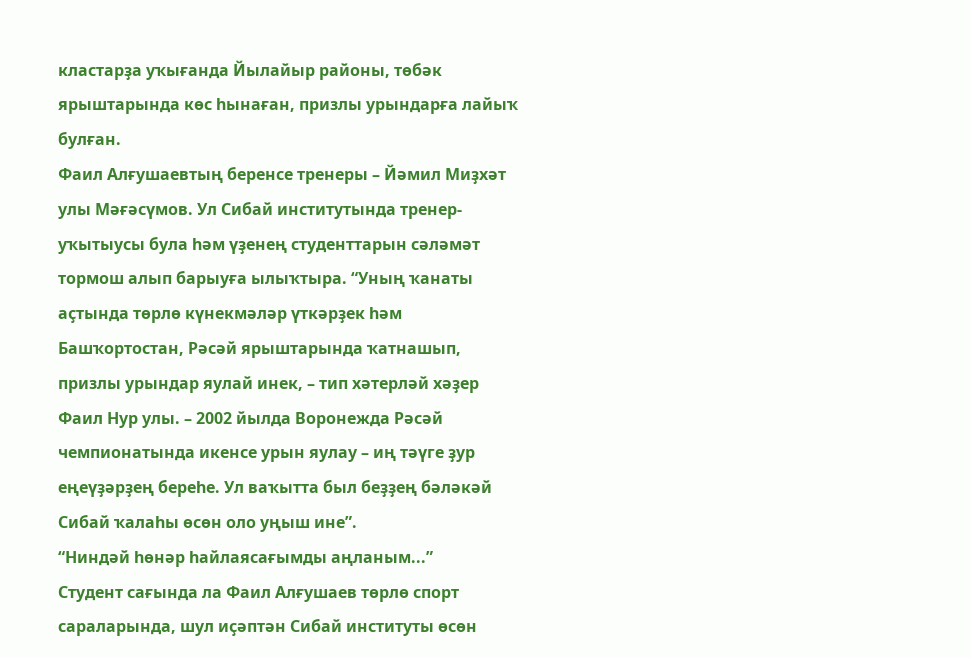кластарҙа уҡығанда Йылайыр районы, төбәк ярыштарында көс һынаған, призлы урындарға лайыҡ булған.
Фаил Алғушаевтың беренсе тренеры – Йәмил Миҙхәт улы Мәғәсүмов. Ул Сибай институтында тренер-уҡытыусы була һәм үҙенең студенттарын сәләмәт тормош алып барыуға ылыҡтыра. “Уның ҡанаты аҫтында төрлө күнекмәләр үткәрҙек һәм Башҡортостан, Рәсәй ярыштарында ҡатнашып, призлы урындар яулай инек, – тип хәтерләй хәҙер Фаил Нур улы. – 2002 йылда Воронежда Рәсәй чемпионатында икенсе урын яулау – иң тәүге ҙур еңеүҙәрҙең береһе. Ул ваҡытта был беҙҙең бәләкәй Сибай ҡалаһы өсөн оло уңыш ине”.
“Ниндәй һөнәр һайлаясағымды аңланым...”
Студент сағында ла Фаил Алғушаев төрлө спорт сараларында, шул иҫәптән Сибай институты өсөн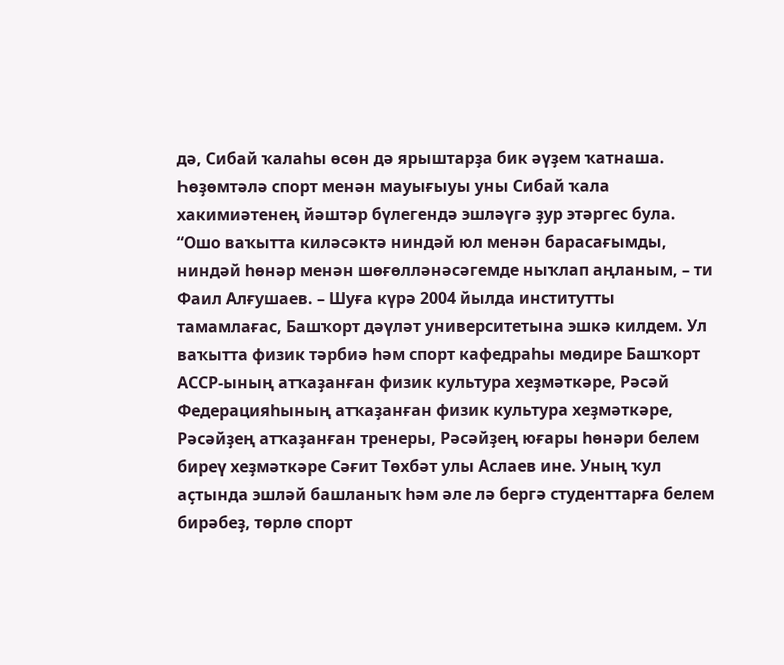дә, Сибай ҡалаһы өсөн дә ярыштарҙа бик әүҙем ҡатнаша. Һөҙөмтәлә спорт менән мауығыуы уны Сибай ҡала хакимиәтенең йәштәр бүлегендә эшләүгә ҙур этәргес була. “Ошо ваҡытта киләсәктә ниндәй юл менән барасағымды, ниндәй һөнәр менән шөғөлләнәсәгемде ныҡлап аңланым, – ти Фаил Алғушаев. – Шуға күрә 2004 йылда институтты тамамлағас, Башҡорт дәүләт университетына эшкә килдем. Ул ваҡытта физик тәрбиә һәм спорт кафедраһы мөдире Башҡорт АССР-ының атҡаҙанған физик культура хеҙмәткәре, Рәсәй Федерацияһының атҡаҙанған физик культура хеҙмәткәре, Рәсәйҙең атҡаҙанған тренеры, Рәсәйҙең юғары һөнәри белем биреү хеҙмәткәре Сәғит Төхбәт улы Аслаев ине. Уның ҡул аҫтында эшләй башланыҡ һәм әле лә бергә студенттарға белем бирәбеҙ, төрлө спорт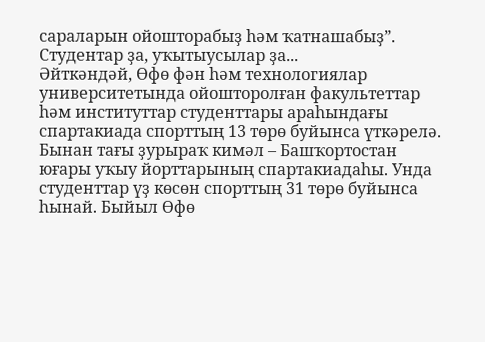сараларын ойошторабыҙ һәм ҡатнашабыҙ”.
Студентар ҙа, уҡытыусылар ҙа...
Әйткәндәй, Өфө фән һәм технологиялар университетында ойошторолған факультеттар һәм институттар студенттары араһындағы спартакиада спорттың 13 төрө буйынса үткәрелә. Бынан тағы ҙурыраҡ кимәл – Башҡортостан юғары уҡыу йорттарының спартакиадаһы. Унда студенттар үҙ көсөн спорттың 31 төрө буйынса һынай. Быйыл Өфө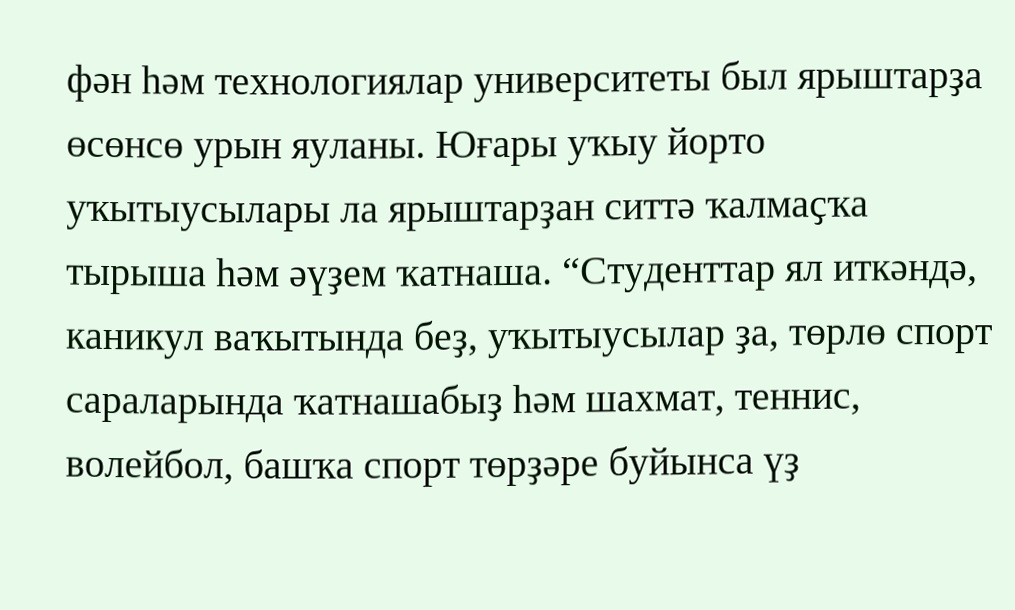фән һәм технологиялар университеты был ярыштарҙа өсөнсө урын яуланы. Юғары уҡыу йорто уҡытыусылары ла ярыштарҙан ситтә ҡалмаҫҡа тырыша һәм әүҙем ҡатнаша. “Студенттар ял иткәндә, каникул ваҡытында беҙ, уҡытыусылар ҙа, төрлө спорт сараларында ҡатнашабыҙ һәм шахмат, теннис, волейбол, башҡа спорт төрҙәре буйынса үҙ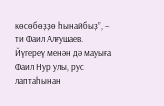көсөбөҙҙө һынайбыҙ”, – ти Фаил Алғушаев.
Йүгереү менән дә мауыға
Фаил Нур улы, рус лаптаһынан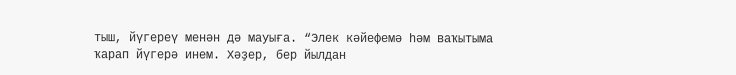тыш, йүгереү менән дә мауыға. “Элек кәйефемә һәм ваҡытыма ҡарап йүгерә инем. Хәҙер, бер йылдан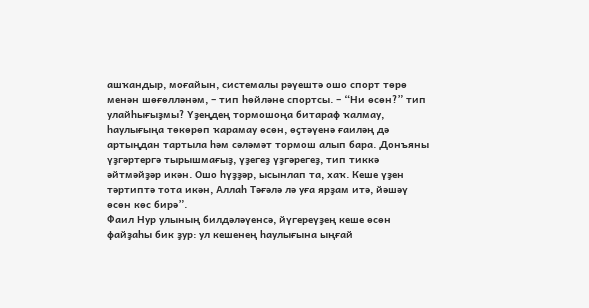ашҡандыр, моғайын, системалы рәүештә ошо спорт төрө менән шөғөлләнәм, – тип һөйләне спортсы. – “Ни өсөн?” тип улайһығыҙмы? Үҙеңдең тормошоңа битараф ҡалмау, һаулығыңа төкөрөп ҡарамау өсөн, өҫтәүенә ғаиләң дә артыңдан тартыла һәм сәләмәт тормош алып бара. Донъяны үҙгәртергә тырышмағыҙ, үҙегеҙ үҙгәрегеҙ, тип тиккә әйтмәйҙәр икән. Ошо һүҙҙәр, ысынлап та, хаҡ. Кеше үҙен тәртиптә тота икән, Аллаһ Тәғәлә лә уға ярҙам итә, йәшәү өсөн көс бирә”.
Фаил Нур улының билдәләүенсә, йүгереүҙең кеше өсөн файҙаһы бик ҙур: ул кешенең һаулығына ыңғай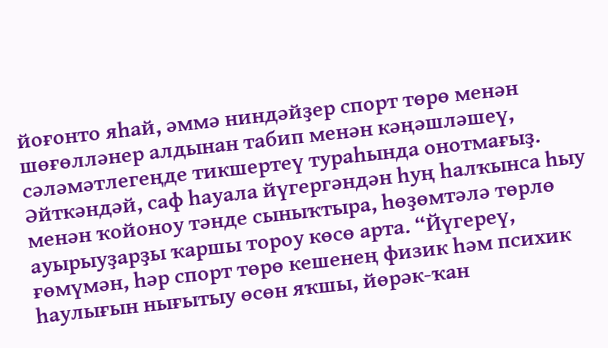йоғонто яһай, әммә ниндәйҙер спорт төрө менән шөғөлләнер алдынан табип менән кәңәшләшеү, сәләмәтлегеңде тикшертеү тураһында онотмағыҙ. Әйткәндәй, саф һауала йүгергәндән һуң һалҡынса һыу менән ҡойоноу тәнде сыныҡтыра, һөҙөмтәлә төрлө ауырыуҙарҙы ҡаршы тороу көсө арта. “Йүгереү, ғөмүмән, һәр спорт төрө кешенең физик һәм психик һаулығын нығытыу өсөн яҡшы, йөрәк-ҡан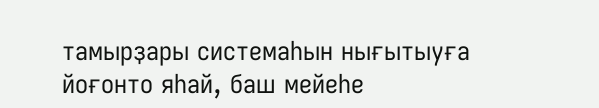тамырҙары системаһын нығытыуға йоғонто яһай, баш мейеһе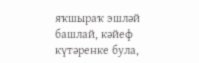яҡшыраҡ эшләй башлай, кәйеф күтәренке була,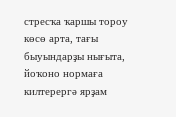стресҡа ҡаршы тороу көсө арта, тағы быуындарҙы нығыта, йоҡоно нормаға килтерергә ярҙам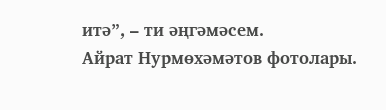итә”, – ти әңгәмәсем.
Айрат Нурмөхәмәтов фотолары.